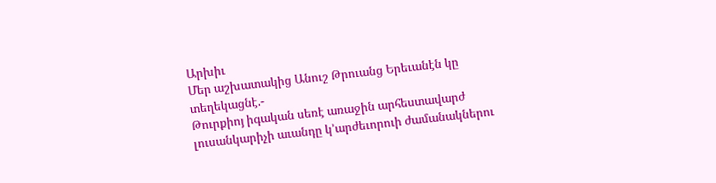Արխիւ
Մեր աշխատակից Անուշ Թրուանց Երեւանէն կը տեղեկացնէ.-
Թուրքիոյ իգական սեռէ առաջին արհեստավարժ լուսանկարիչի աւանդը կ՚արժեւորուի ժամանակներու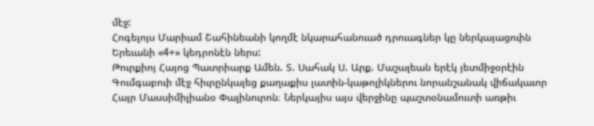մէջ:
Հոգելոյս Մարիամ Շահինեանի կողմէ նկարահանուած դրուագներ կը ներկայացուին Երեւանի «4+» կեդրոնէն ներս:
Թուրքիոյ Հայոց Պատրիարք Ամեն. Տ. Սահակ Ս. Արք. Մաշալեան երէկ յետմիջօրէին Գումգաբուի մէջ հիւրընկալեց քաղաքիս լատին-կաթոլիկներու նորանշանակ վիճակաւոր Հայր Մասսիմիլիանօ Փալինուրոն։ Ներկայիս այս վերջինը պաշտօնամուտի առթիւ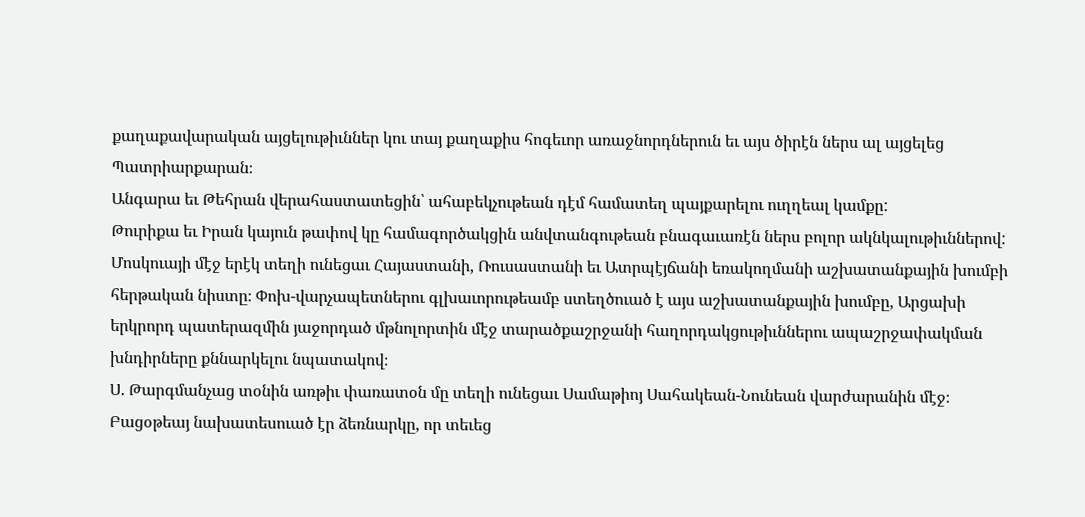քաղաքավարական այցելութիւններ կու տայ քաղաքիս հոգեւոր առաջնորդներուն եւ այս ծիրէն ներս ալ այցելեց Պատրիարքարան։
Անգարա եւ Թեհրան վերահաստատեցին՝ ահաբեկչութեան դէմ համատեղ պայքարելու ուղղեալ կամքը:
Թուրիքա եւ Իրան կայուն թափով կը համագործակցին անվտանգութեան բնագաւառէն ներս բոլոր ակնկալութիւններով:
Մոսկուայի մէջ երէկ տեղի ունեցաւ Հայաստանի, Ռուսաստանի եւ Ատրպէյճանի եռակողմանի աշխատանքային խումբի հերթական նիստը։ Փոխ-վարչապետներու գլխաւորութեամբ ստեղծուած է այս աշխատանքային խումբը, Արցախի երկրորդ պատերազմին յաջորդած մթնոլորտին մէջ տարածքաշրջանի հաղորդակցութիւններու ապաշրջափակման խնդիրները քննարկելու նպատակով։
Ս. Թարգմանչաց տօնին առթիւ փառատօն մը տեղի ունեցաւ Սամաթիոյ Սահակեան-Նունեան վարժարանին մէջ։ Բացօթեայ նախատեսուած էր ձեռնարկը, որ տեւեց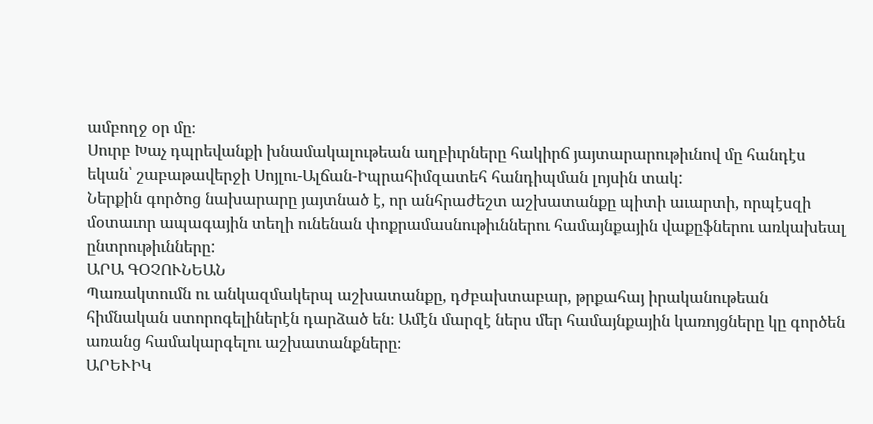ամբողջ օր մը։
Սուրբ Խաչ դպրեվանքի խնամակալութեան աղբիւրները հակիրճ յայտարարութիւնով մը հանդէս եկան՝ շաբաթավերջի Սոյլու-Ալճան-Իպրահիմզատեհ հանդիպման լոյսին տակ:
Ներքին գործոց նախարարը յայտնած է, որ անհրաժեշտ աշխատանքը պիտի աւարտի, որպէսզի մօտաւոր ապագային տեղի ունենան փոքրամասնութիւններու համայնքային վաքըֆներու առկախեալ ընտրութիւնները:
ԱՐԱ ԳՕՉՈՒՆԵԱՆ
Պառակտումն ու անկազմակերպ աշխատանքը, դժբախտաբար, թրքահայ իրականութեան հիմնական ստորոգելիներէն դարձած են։ Ամէն մարզէ ներս մեր համայնքային կառոյցները կը գործեն առանց համակարգելու աշխատանքները։
ԱՐԵՒԻԿ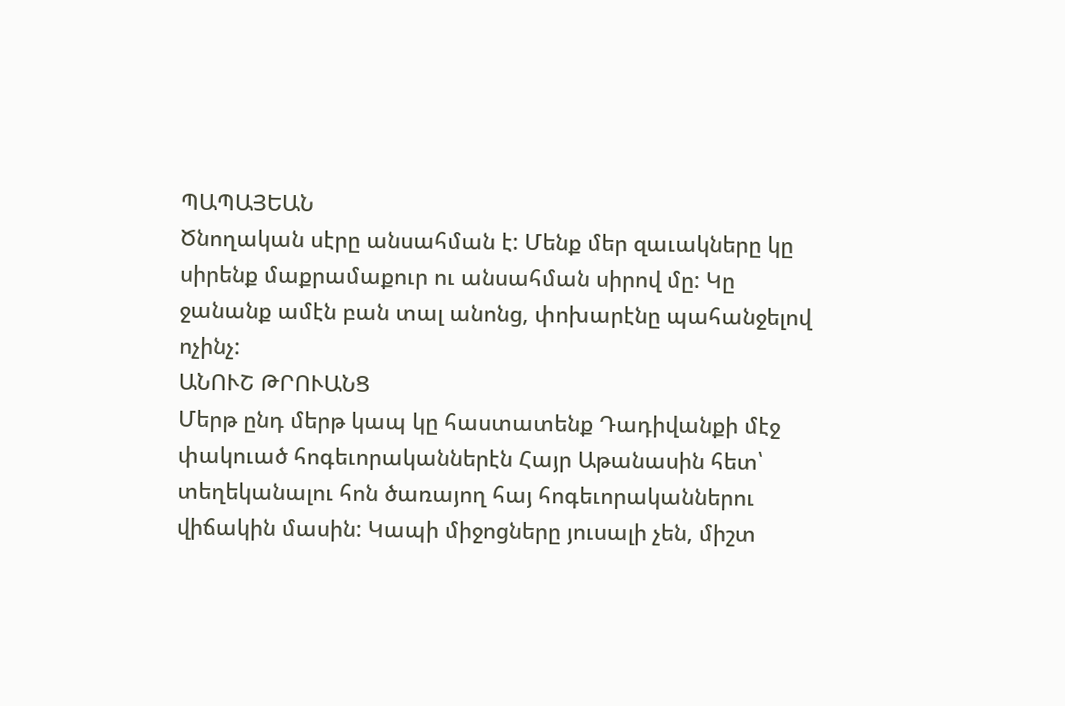ՊԱՊԱՅԵԱՆ
Ծնողական սէրը անսահման է: Մենք մեր զաւակները կը սիրենք մաքրամաքուր ու անսահման սիրով մը: Կը ջանանք ամէն բան տալ անոնց, փոխարէնը պահանջելով ոչինչ:
ԱՆՈՒՇ ԹՐՈՒԱՆՑ
Մերթ ընդ մերթ կապ կը հաստատենք Դադիվանքի մէջ փակուած հոգեւորականներէն Հայր Աթանասին հետ՝ տեղեկանալու հոն ծառայող հայ հոգեւորականներու վիճակին մասին: Կապի միջոցները յուսալի չեն, միշտ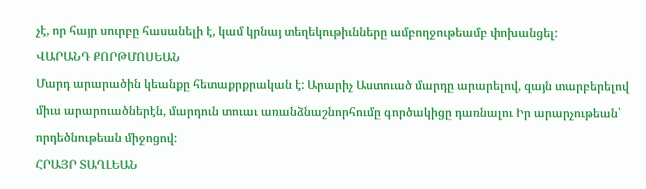չէ, որ հայր սուրբը հասանելի է, կամ կրնայ տեղեկութիւնները ամբողջութեամբ փոխանցել:
ՎԱՐԱՆԴ ՔՈՐԹՄՈՍԵԱՆ
Մարդ արարածին կեանքը հետաքրքրական է: Արարիչ Աստուած մարդը արարելով, զայն տարբերելով միւս արարուածներէն, մարդուն տուաւ առանձնաշնորհումը գործակիցը դառնալու Իր արարչութեան՝ որդեծնութեան միջոցով:
ՀՐԱՅՐ ՏԱՂԼԵԱՆ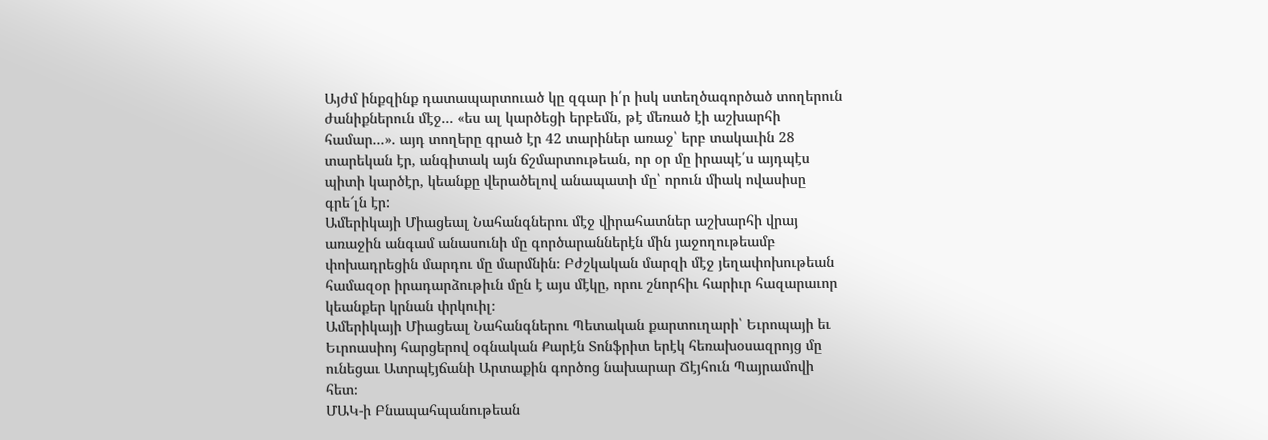Այժմ ինքզինք դատապարտուած կը զգար ի՛ր իսկ ստեղծագործած տողերուն ժանիքներուն մէջ... «ես ալ կարծեցի երբեմն, թէ մեռած էի աշխարհի համար...». այդ տողերը գրած էր 42 տարիներ առաջ՝ երբ տակաւին 28 տարեկան էր, անգիտակ այն ճշմարտութեան, որ օր մը իրապէ՛ս այդպէս պիտի կարծէր, կեանքը վերածելով անապատի մը՝ որուն միակ ովասիսը գրե՜լն էր:
Ամերիկայի Միացեալ Նահանգներու մէջ վիրահատներ աշխարհի վրայ առաջին անգամ անասունի մը գործարաններէն մին յաջողութեամբ փոխադրեցին մարդու մը մարմնին։ Բժշկական մարզի մէջ յեղափոխութեան համազօր իրադարձութիւն մըն է այս մէկը, որու շնորհիւ հարիւր հազարաւոր կեանքեր կրնան փրկուիլ։
Ամերիկայի Միացեալ Նահանգներու Պետական քարտուղարի՝ Եւրոպայի եւ Եւրոասիոյ հարցերով օգնական Քարէն Տոնֆրիտ երէկ հեռախօսազրոյց մը ունեցաւ Ատրպէյճանի Արտաքին գործոց նախարար Ճէյհուն Պայրամովի հետ։
ՄԱԿ-ի Բնապահպանութեան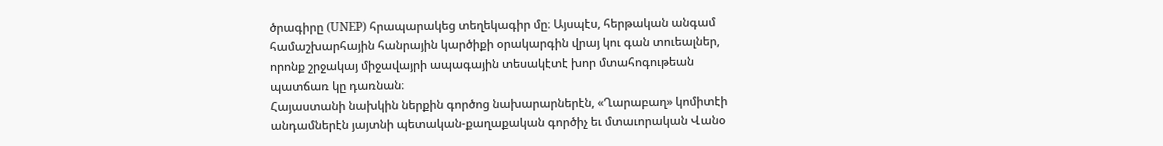ծրագիրը (UNEP) հրապարակեց տեղեկագիր մը։ Այսպէս, հերթական անգամ համաշխարհային հանրային կարծիքի օրակարգին վրայ կու գան տուեալներ, որոնք շրջակայ միջավայրի ապագային տեսակէտէ խոր մտահոգութեան պատճառ կը դառնան։
Հայաստանի նախկին ներքին գործոց նախարարներէն, «Ղարաբաղ» կոմիտէի անդամներէն յայտնի պետական-քաղաքական գործիչ եւ մտաւորական Վանօ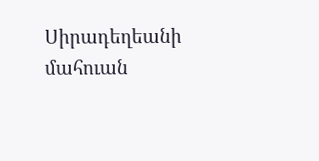Սիրադեղեանի մահուան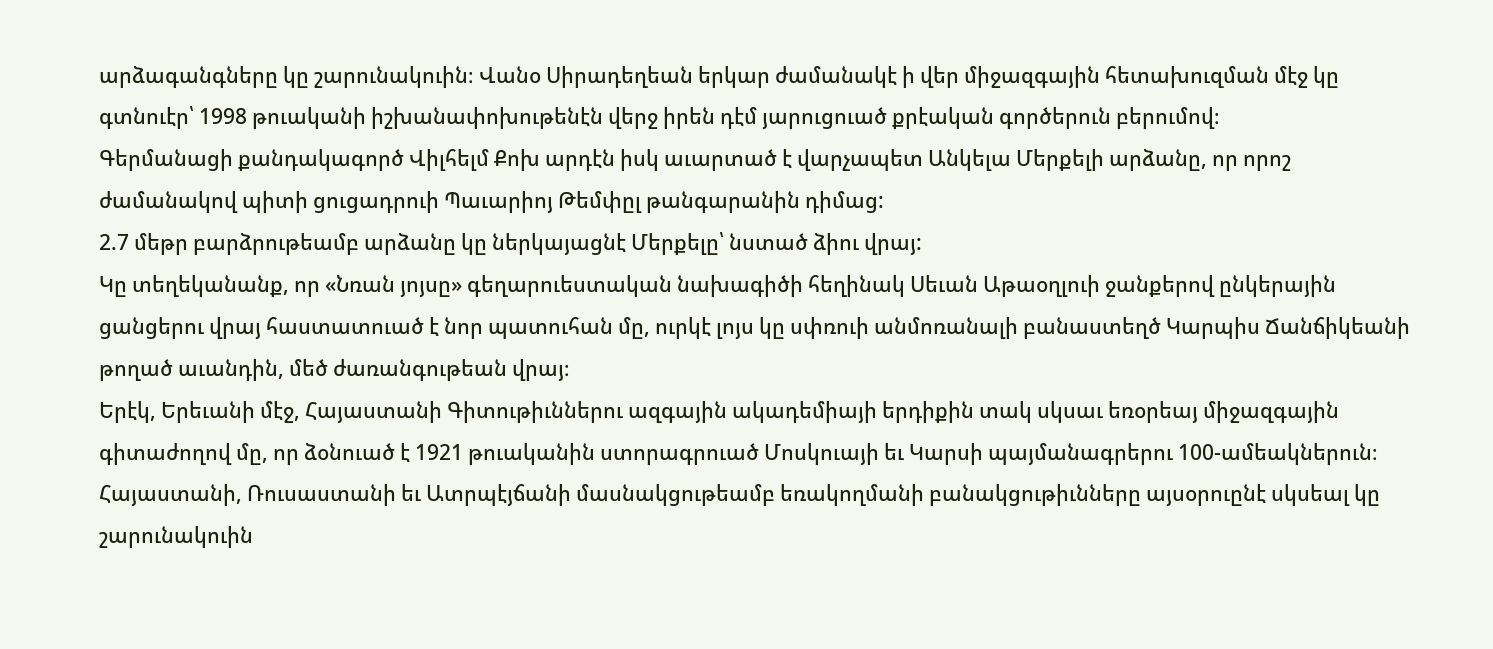արձագանգները կը շարունակուին։ Վանօ Սիրադեղեան երկար ժամանակէ ի վեր միջազգային հետախուզման մէջ կը գտնուէր՝ 1998 թուականի իշխանափոխութենէն վերջ իրեն դէմ յարուցուած քրէական գործերուն բերումով։
Գերմանացի քանդակագործ Վիլհելմ Քոխ արդէն իսկ աւարտած է վարչապետ Անկելա Մերքելի արձանը, որ որոշ ժամանակով պիտի ցուցադրուի Պաւարիոյ Թեմփըլ թանգարանին դիմաց:
2.7 մեթր բարձրութեամբ արձանը կը ներկայացնէ Մերքելը՝ նստած ձիու վրայ:
Կը տեղեկանանք, որ «Նռան յոյսը» գեղարուեստական նախագիծի հեղինակ Սեւան Աթաօղլուի ջանքերով ընկերային ցանցերու վրայ հաստատուած է նոր պատուհան մը, ուրկէ լոյս կը սփռուի անմոռանալի բանաստեղծ Կարպիս Ճանճիկեանի թողած աւանդին, մեծ ժառանգութեան վրայ։
Երէկ, Երեւանի մէջ, Հայաստանի Գիտութիւններու ազգային ակադեմիայի երդիքին տակ սկսաւ եռօրեայ միջազգային գիտաժողով մը, որ ձօնուած է 1921 թուականին ստորագրուած Մոսկուայի եւ Կարսի պայմանագրերու 100-ամեակներուն։
Հայաստանի, Ռուսաստանի եւ Ատրպէյճանի մասնակցութեամբ եռակողմանի բանակցութիւնները այսօրուընէ սկսեալ կը շարունակուին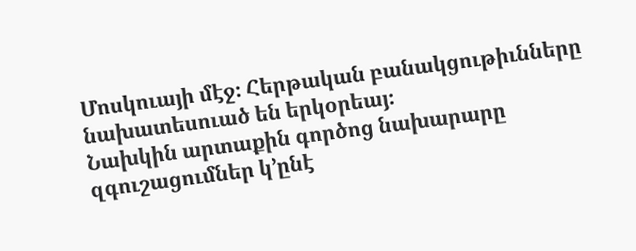Մոսկուայի մէջ։ Հերթական բանակցութիւնները նախատեսուած են երկօրեայ։
Նախկին արտաքին գործոց նախարարը զգուշացումներ կ՚ընէ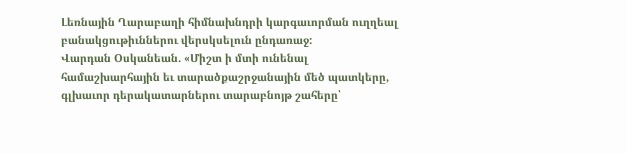Լեռնային Ղարաբաղի հիմնախնդրի կարգաւորման ուղղեալ բանակցութիւններու վերսկսելուն ընդառաջ:
Վարդան Օսկանեան. «Միշտ ի մտի ունենալ համաշխարհային եւ տարածքաշրջանային մեծ պատկերը, գլխաւոր դերակատարներու տարաբնոյթ շահերը՝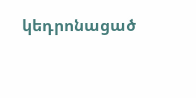կեդրոնացած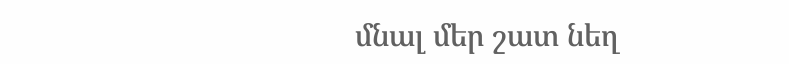մնալ մեր շատ նեղ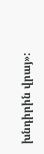խնդիրին վրայ»: